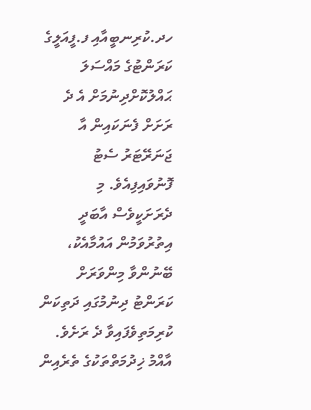ހދ.ކުރިނބީއާއި ފ.ފީއަލީގެ ކަރަންޓުގެ މައްސަލަ ޙައްލުކޮށްދިނުމަށް އެ ދެ ރަށަށް ފެނަކައިން އާ ޖަނަރޭޓަރު ސެޓު ފޮނުވައިފިއެވެ. މި ދެރަށަކީވެސް އާބަދީ އިތުރުވަމުން އައުމާއެކު، ބޭނުންވާ މިންވަރަށް ކަރަންޓު ދިނުމުގައި ދަތިކަން ކުރިމަތިވެފައިވާ ދެ ރަށެވެ.
އާއްމު ޚިދުމަތްތަކުގެ ތެރެއިން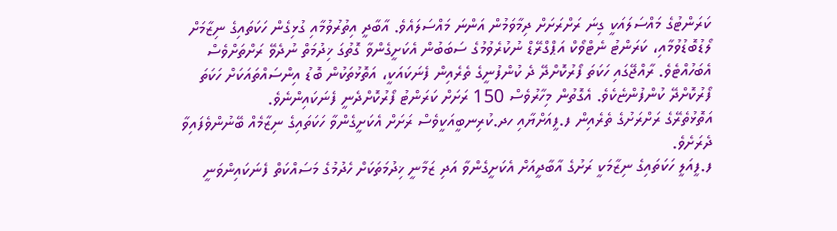ކަރަންޓުގެ މައްސަލައަކީ ގިނަ ރަށްރަށަށް ދިމާވަމުން އަންނަ މައްސަލައެވެ. އާބާދީ އިތުރުވުމާއި ގުޅިގެން ހަކަތައިގެ ނިޒާމަށް ލޯޑުބޮޑުވުމާއި، ކަރަންޓު ނެޓްވޯކް އަޕްގްރޭޑް ނުކުރެވުމުގެ ސަބަބުން އެކަށީގެންވާ ގޮތުގަ ޚިދުމަތް ނުދެވޭ ރަށްތަށްވެސް އެބަހުއްޓެވެ. ރާއްޖޭގައި ހަކަތަ ފޯރުކޮށްދޭ ދެ ކުންފުނީގެ ތެރެއިން ފެނަކައަކީ، އަތޮޅުތަކުން ބޮޑު އިންސައްތައަކަށް ހަކަތަ ފޯރުކޮށްދޭ ކުންފުންޏެކެވެ. އެގޮތުން މިހާރުވެސް 150 ރަށަށް ކަރަންޓު ފޯރުކޮށްދެނީ ފެނަކައިންނެވެ.
އަތޮޅުތެރޭގެ ރަށްރަށުގެ ތެރެއިން ފ.ފީއަށްޔާއި ހދ.ކުރިނބީއަކީވެސް ރަށަށް އެކަށީގެންވާ ހަކަތައިގެ ނިޒާމެއް ބޭނުންވެފައިވާ ދެރަށެވެ.
ފ.ފީއަލީ ހަކަތައިގެ ނިޒާމަކީ ރަށުގެ އާބާދީއަށް އެކަށީގެންވާ އަދި ޒަމާނީ ޚިދުމަތަކަށް ހެދުމުގެ މަސައްކަތް ފެނަކައިންވަނީ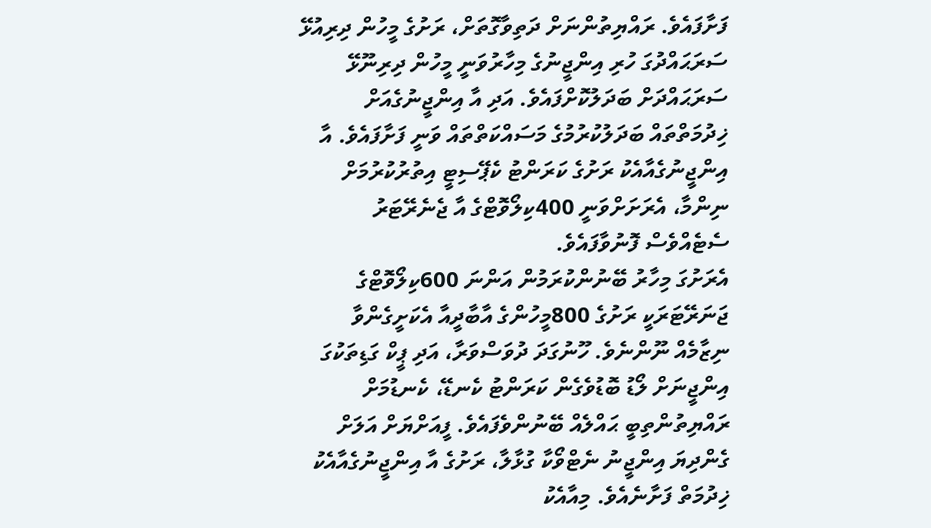ފަށާފައެވެ. ރައްޔިތުންނަށް ދަތިވާގޮތަށް، ރަށުގެ މީހުން ދިރިއުޅޭ ސަރަޙައްދުގަ ހުރި އިންޖީނުގެ މިހާރުވަނީ މީހުން ދިރިނޫޅޭ ސަރަޙައްދަށް ބަދަލުކޮށްފައެވެ. އަދި އާ އިންޖީނުގެއަށް ޚިދުމަތްތައް ބަދަލުކުރުމުގެ މަސައްކަތްތައް ވަނީ ފަށާފައެވެ. އާ އިންޖީނުގެއާއެކު ރަށުގެ ކަރަންޓު ކެޕޭސިޓީ އިތުރުކުރުމަށް ނިންމާ، އެރަށަށްވަނީ 400ކިލޯވޮޓްގެ އާ ޖެނެރޭޓަރު ސެޓެއްވެސް ފޮނުވާފައެވެ.
އެރަށުގަ މިހާރު ބޭނުންކުރަމުން އަންނަ 600ކިލޯވޮޓްގެ ޖަނަރޭޓަރަކީ ރަށުގެ 800މީހުންގެ އާބާދީއާ އެކަށީގެންވާ ނިޒާމެއް ނޫންނެވެ. ހޫނުގަދަ ދުވަސްވަރާ، އަދި ޕީކް ގަޑިތަކުގަ އިންޖީނަށް ލޯޑު ބޮޑުވެގެން ކަރަންޓު ކެނޑޭ، ކެނޑުމަށް ރައްޔިތުންތިބީ ޙައްލެއް ބޭނުންވެފައެވެ. ފީއަށްޔަށް އަލަށް ގެންދިޔަ އިންޖީނު ނެޓްވޯކާ ގުޅާލާ، ރަށުގެ އާ އިންޖީނުގެއާއެކު ޚިދުމަތް ފަށާނެއެވެ. މިއާއެކު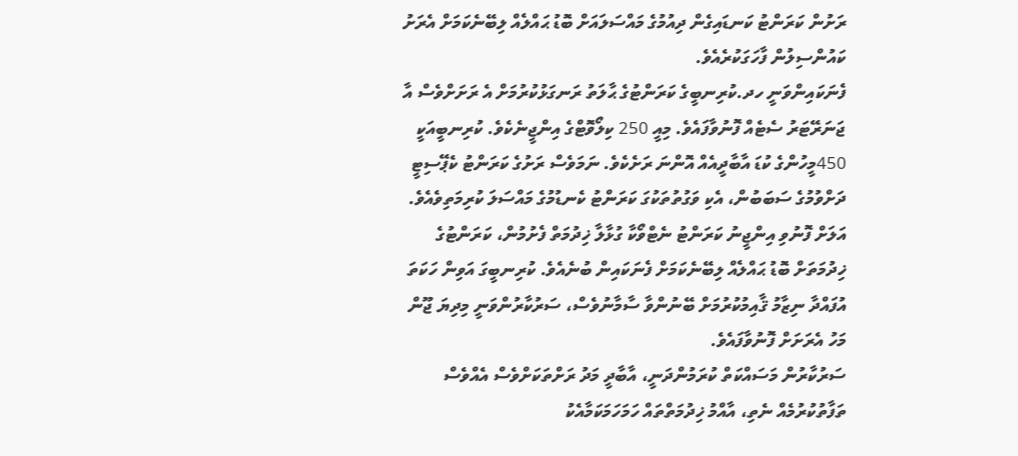ރަށުން ކަރަންޓު ކަނޑައިގެން ދިއުމުގެ މައްސަލައަށް ބޮޑު ޙައްލެއް ލިބޭނެކަމަށް އެރަށު ކައުންސިލުން ފާހަގަކުރެއެވެ.
ފެނަކައިންވަނީ ހދ.ކުރިނބީގެ ކަރަންޓުގެ ޙާލަތު ރަނގަޅުކުރުމަށް އެ ރަށަށްވެސް އާ ޖަނަރޭޓަރު ސެޓެއް ފޮނުވާފައެވެ. މިއީ 250 ކިލޯވޮޓްގެ އިންޖީނެކެވެ. ކުރިނބީއަކީ 450މީހުންގެ ކުޑަ އާބާދީއެއް އޮންނަ ރަށެކެވެ. ނަމަވެސް ރަށުގެ ކަރަންޓު ކެޕޭސިޓީ ދަށްވުމުގެ ސަބަބުން، އެކި ވަގުތުތަކުގަ ކަރަންޓު ކެނޑުމުގެ މައްސަލަ ކުރިމަތިވެއެވެ. އަލަށް ފޮނުވި އިންޖީނު ކަރަންޓު ނެޓްވޯކާ ގުޅާލާ ޚިދުމަތް ފެށުމުން، ކަރަންޓުގެ ޚިދުމަތަށް ބޮޑު ޙައްލެއް ލިބޭނެކަމަށް ފެނަކައިން ބުނެއެވެ. ކުރިނބީގަ އަވިން ހަކަތަ އުފައްދާ ނިޒާމު ޤާއިމުކުރުމަށް ބޭނުންވާ ސާމާނުވެސް، ސަރުކާރުންވަނީ މިދިޔަ ޖޫން މަހު އެރަށަށް ފޮނުވާފައެވެ.
ސަރުކާރުން މަސައްކަތް ކުރަމުންދަނީ، އާބާދީ މަދު ރަށްތަކަށްވެސް އެއްވެސް ތަފާތުކުރުމެއް ނެތި، އާއްމު ޚިދުމަތްތައް ހަމަހަމަކަމާއެކު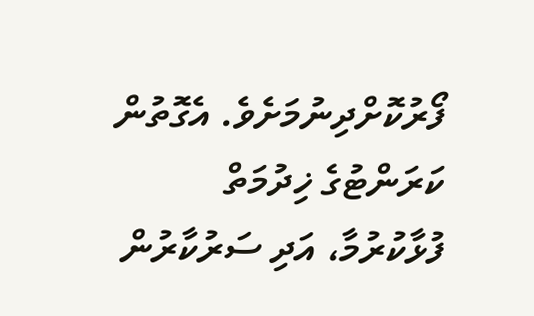ފޯރުކޮށްދިނުމަށެވެ. އެގޮތުން ކަރަންޓުގެ ޚިދުމަތް ފުޅާކުރުމާ، އަދި ސަރުކާރުން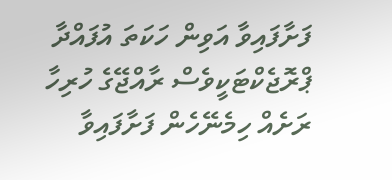ފަށާފައިވާ އަވިން ހަކަތަ އުފައްދާ ޕްރޮޖެކްޓަކީވެސް ރާއްޖޭގެ ހުރިހާ ރަށެއް ހިމެނޭހެން ފަށާފައިވާ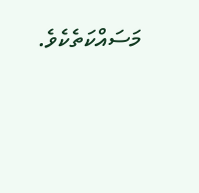މަސައްކަތެކެވެ.